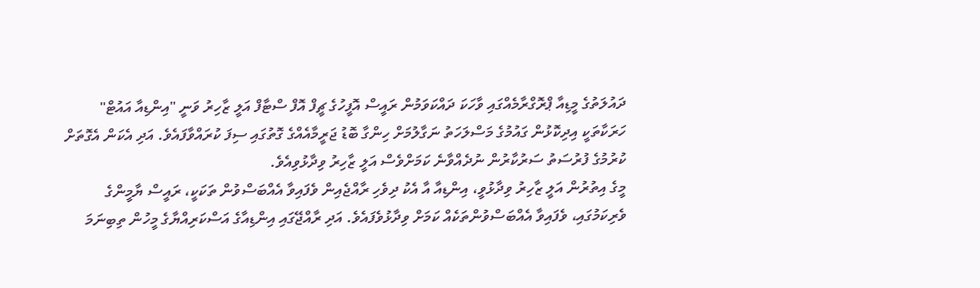ދައުލަތުގެ މީޑިއާ ޕްރޮގްރާމެއްގައި ވާހަކަ ދައްކަވަމުން ރައީސް އޮފީހުގެ ޗީފް އޮފް ސްޓާފް އަލީ ޒާހިރު ވަނީ "އިންޑިއާ އައުޓް" ހަރަކާތަކީ އިދިކޮޅުން ގައުމުގެ މަސްލަހަތު ނަގާލުމަށް ހިންގާ ބޮޑު ޖަރީމާއެއްގެ ގޮތުގައި ސިފަ ކުރައްވާފައެވެ. އަދި އެކަން އެގޮތަށް ކުރުމުގެ ފުރުސަތު ސަރުކާރުން ނުދެއްވާނެ ކަމަށްވެސް އަލީ ޒާހިރު ވިދާޅުވިއެވެ.
މީގެ އިތުރުން އަލީ ޒާހިރު ވިދާޅުވީ، އިންޑިއާ އާ އެކު ދިވެހި ރާއްޖެއިން ވެފައިވާ އެއްބަސްވުން ތަކަކީ، ރައީސް ޔާމީންގެ ވެރިކަމުގައި، ވެފައިވާ އެއްބަސްވުންތަކެއް ކަމަށް ވިދާޅުވެފައެވެ. އަދި ރާއްޖޭގައި އިންޑިއާގެ އަސްކަރިއްޔާގެ މީހުން ތިބިނަމަ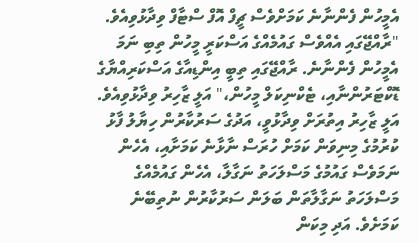އެމީހުން ފެންނާނެ ކަމަށްވެސް ޗީފް އޮފް ސްޓާފް ވިދާޅުވިއެވެ.
"ރާއްޖޭގައި އެއްވެސް ގައުމެއްގެ އަސްކަރީ މީހުން ތިބި ނަމަ އެމީހުން ފެންނާނެ. ރާއްޖޭގައި ތިބީ އިންޑިއާގެ އަސްކަރިއްޔާގެ ޑޮކްޓަރުންނާއި، ޓެކްނިކަލް މީހުން،" އަލީ ޒާހިރު ވިދާޅުވިއެވެ.
އަލީ ޒާހިރު އިތުރަށް ވިދާޅުވީ، އަދުގެ ސަރުކާރުން ހިޔާލު ފާޅު ކުރުމުގެ މިނިވަން ކަމަށް ހުރަސް ނާޅާނެ ކަމަށާއި، އެހެން ނަމަވެސް ގައުމުގެ މަސްލަހަތު ނަގާލާ، އެހެން ގައުމެއްގެ މަސްލަހަތު ނަގާލާތަން ބަލަން ސަރުކާރުން ނުތިބޭނެ ކަމަށެވެ. އަދި މިކަން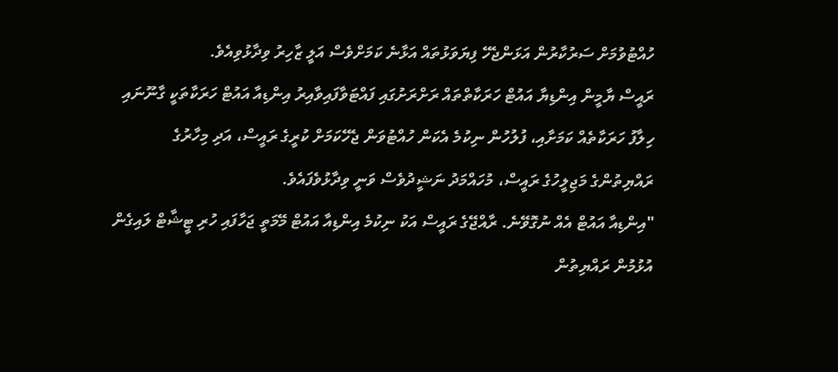ހުއްޓުވުމަށް ސަރުކާރުން އަޅަންޖެހޭ ފިޔަވަޅުތައް އަޅާނެ ކަމަށްވެސް އަލީ ޒާހިރު ވިދާޅުވިއެވެ.
ރައީސް ޔާމީން އިންޑިޔާ އައުޓް ހަރަކާތްތައް ރަށްރަށުގައި ފައްޓަވާފައިވާއިރު އިންޑިއާ އައުޓް ހަރަކާތަކީ ގާނޫނައި ހިލާފު ހަރަކާތެއް ކަމަށާއި، ފުލުހުން ނިކުމެ އެކަން ހުއްޓުވަން ޖެހޭކަމަށް ކުރީގެ ރައީސް، އަދި މިހާރުގެ ރައްޔިތުންގެ މަޖިލީހުގެ ރައީސް، މުހައްމަދު ނަޝީދުވެސް ވަނީ ވިދާޅުވެފައެވެ.
"އިންޑިއާ އައުޓް އެއް ނުގޮވޭނެ. ރާއްޖޭގެ ރައީސް އަކު ނިކުމެ އިންޑިއާ އައުޓް މޭމަތީ ޖަހާފައި ހުރި ޓީޝާޓް ލައިގެން އުޅުމުން ރައްޔިތުން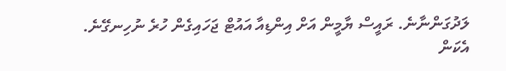ލަދުގަންނާނެ. ރައީސް ޔާމީން އަށް އިންޑިއާ އައުޓް ޖަހައިގެން ހުރެ ނުހިނގޭނެ. އެކަން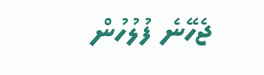ޖެހޭނެ ފުލުހުން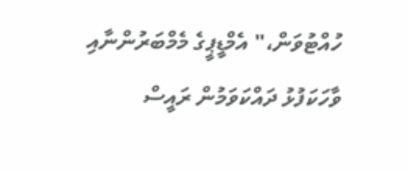ހުއްޓުވަން،" އެމްޑީޕީގެ މެމްބަރުންނާއި ވާހަކަފުޅު ދައްކަވަމުން ރައީސް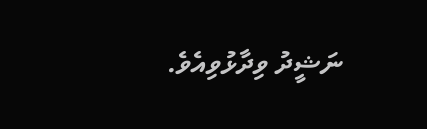ނަޝީދު ވިދާޅުވިއެވެ.